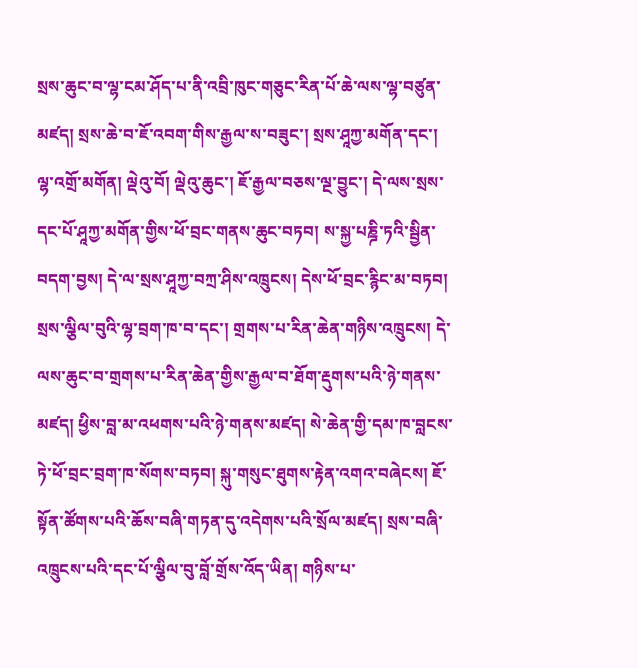སྲས་ཆུང་བ་ལྷ་ངམ་ཤོད་པ་ནི་འབྲི་ཁུང་གཅུང་རིན་པོ་ཆེ་ལས་ལྷ་བཙུན་མཛད། སྲས་ཆེ་བ་ཇོ་འབག་གིས་རྒྱལ་ས་བཟུང་། སྲས་ཤཱཀྱ་མགོན་དང་། ལྷ་འགྲོ་མགོན། ལྡེའུ་བོ། ལྡེའུ་ཆུང་། ཇོ་རྒྱལ་བཅས་ལྔ་བྱུང་། དེ་ལས་སྲས་དང་པོ་ཤཱཀྱ་མགོན་གྱིས་ཕོ་བྲང་གནས་ཆུང་བཏབ། ས་སྐྱ་པཎྜི་ཏའི་སྦྱིན་བདག་བྱས། དེ་ལ་སྲས་ཤཱཀྱ་བཀྲ་ཤིས་འཁྲུངས། དེས་ཕོ་བྲང་རྙིང་མ་བཏབ། སྲས་ལྕིལ་བུའི་ལྷ་བྲག་ཁ་བ་དང་། གྲགས་པ་རིན་ཆེན་གཉིས་འཁྲུངས། དེ་ལས་ཆུང་བ་གྲགས་པ་རིན་ཆེན་གྱིས་རྒྱལ་བ་ཐོག་རྡུགས་པའི་ཉེ་གནས་མཛད། ཕྱིས་བླ་མ་འཕགས་པའི་ཉེ་གནས་མཛད། སེ་ཆེན་གྱི་དམ་ཁ་བླངས་ཏེ་ཕོ་བྲང་བྲག་ཁ་སོགས་བཏབ། སྐུ་གསུང་ཐུགས་རྟེན་འགའ་བཞེངས། ཇོ་སྟོན་ཚོགས་པའི་ཆོས་བཞི་གཏན་དུ་འདེགས་པའི་སྲོལ་མཛད། སྲས་བཞི་འཁྲུངས་པའི་དང་པོ་ལྕིལ་བུ་བློ་གྲོས་འོད་ཡིན། གཉིས་པ་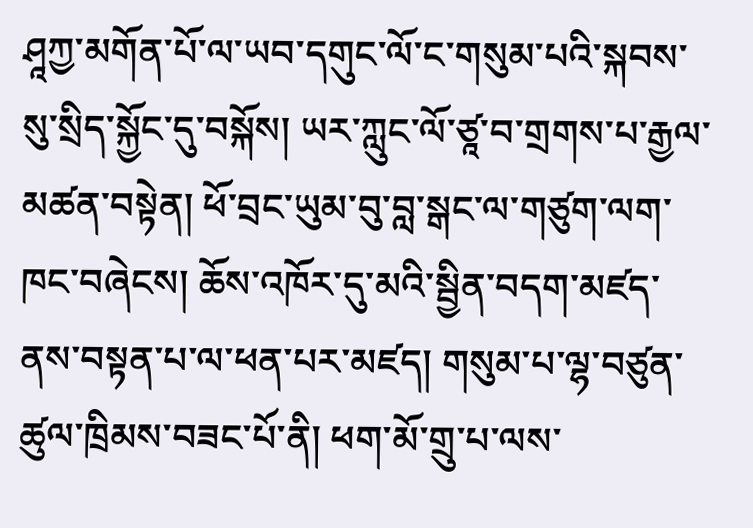ཤཱཀྱ་མགོན་པོ་ལ་ཡབ་དགུང་ལོ་ང་གསུམ་པའི་སྐབས་སུ་སྲིད་སྐྱོང་དུ་བསྐོས། ཡར་ཀླུང་ལོ་ཙཱ་བ་གྲགས་པ་རྒྱལ་མཚན་བསྟེན། ཕོ་བྲང་ཡུམ་བུ་བླ་སྒང་ལ་གཙུག་ལག་ཁང་བཞེངས། ཆོས་འཁོར་དུ་མའི་སྦྱིན་བདག་མཛད་ནས་བསྟན་པ་ལ་ཕན་པར་མཛད། གསུམ་པ་ལྷ་བཙུན་ཚུལ་ཁྲིམས་བཟང་པོ་ནི། ཕག་མོ་གྲུ་པ་ལས་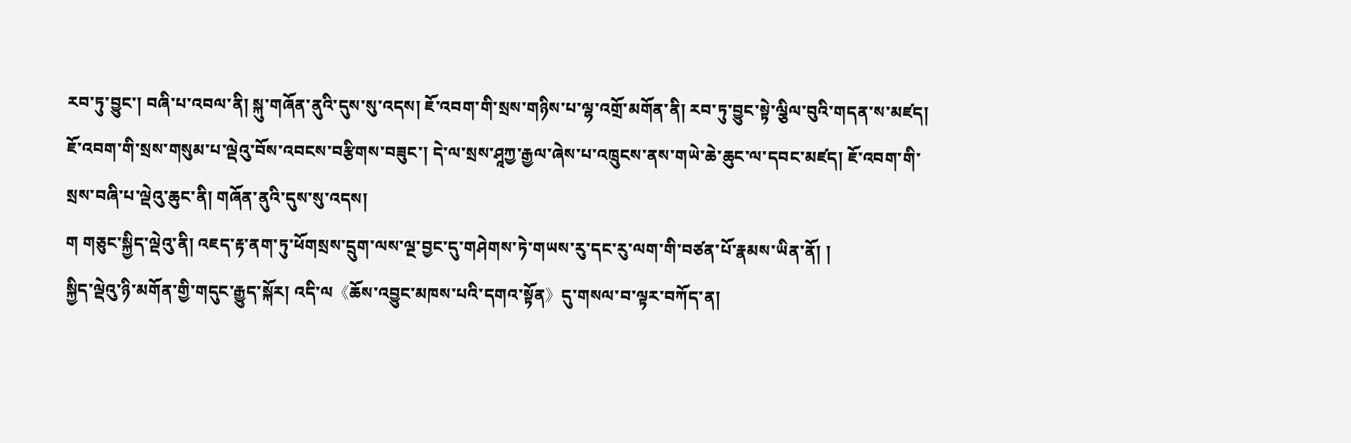རབ་ཏུ་བྱུང་། བཞི་པ་འབལ་ནི། སྐུ་གཞོན་ནུའི་དུས་སུ་འདས། ཇོ་འབག་གི་སྲས་གཉིས་པ་ལྷ་འགྲོ་མགོན་ནི། རབ་ཏུ་བྱུང་སྟེ་ལྕིལ་བུའི་གདན་ས་མཛད། ཇོ་འབག་གི་སྲས་གསུམ་པ་ལྡེའུ་བོས་འབངས་བརྩིགས་བཟུང་། དེ་ལ་སྲས་ཤཱཀྱ་རྒྱལ་ཞེས་པ་འཁྲུངས་ནས་གཡེ་ཆེ་ཆུང་ལ་དབང་མཛད། ཇོ་འབག་གི་སྲས་བཞི་པ་ལྡེའུ་ཆུང་ནི། གཞོན་ནུའི་དུས་སུ་འདས།
ག གཅུང་སྐྱིད་ལྡེའུ་ནི། འཇད་རྟ་ནག་ཏུ་ཕོགསྲས་དྲུག་ལས་ལྔ་བྱང་དུ་གཤེགས་ཏེ་གཡས་རུ་དང་རུ་ལག་གི་བཙན་པོ་རྣམས་ཡིན་ནོ། །
སྐྱིད་ལྡེའུ་ཉི་མགོན་གྱི་གདུང་རྒྱུད་སྐོར། འདི་ལ《ཆོས་འབྱུང་མཁས་པའི་དགའ་སྟོན》དུ་གསལ་བ་ལྟར་བཀོད་ན།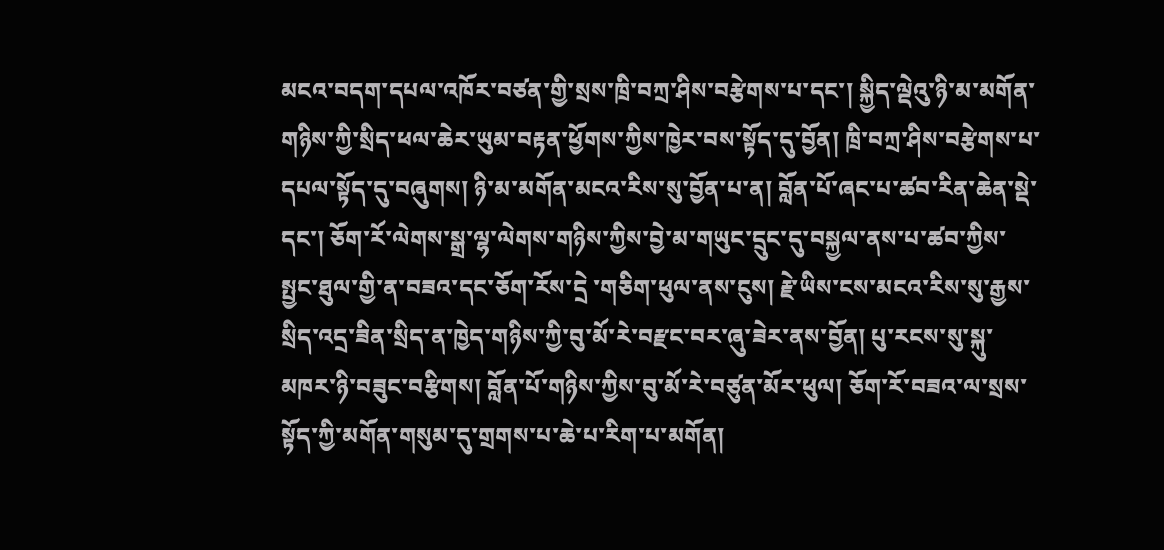མངའ་བདག་དཔལ་འཁོར་བཙན་གྱི་སྲས་ཁྲི་བཀྲ་ཤིས་བརྩེགས་པ་དང་། སྐྱིད་ལྡེའུ་ཉི་མ་མགོན་གཉིས་ཀྱི་སྲིད་ཕལ་ཆེར་ཡུམ་བརྟན་ཕྱོགས་ཀྱིས་ཁྱེར་བས་སྟོད་དུ་བྱོན། ཁྲི་བཀྲ་ཤིས་བརྩེགས་པ་དཔལ་སྟོད་དུ་བཞུགས། ཉི་མ་མགོན་མངའ་རིས་སུ་བྱོན་པ་ན། བློན་པོ་ཞང་པ་ཚབ་རིན་ཆེན་སྡེ་དང་། ཅོག་རོ་ལེགས་སྒྲ་ལྷ་ལེགས་གཉིས་ཀྱིས་བྱེ་མ་གཡུང་དྲུང་དུ་བསྐྱལ་ནས་པ་ཚབ་ཀྱིས་སྤྱང་ཐུལ་གྱི་ན་བཟའ་དང་ཅོག་རོས་དྲེ ་གཅིག་ཕུལ་ནས་ངུས། རྗེ་ཡིས་ངས་མངའ་རིས་སུ་རྒྱས་སྲིད་འདྲ་ཟིན་སྲིད་ན་ཁྱེད་གཉིས་ཀྱི་བུ་མོ་རེ་བརྫང་བར་ཞུ་ཟེར་ནས་བྱོན། པུ་རངས་སུ་སྐུ་མཁར་ཉི་བཟུང་བརྩིགས། བློན་པོ་གཉིས་ཀྱིས་བུ་མོ་རེ་བཙུན་མོར་ཕུལ། ཅོག་རོ་བཟའ་ལ་སྲས་སྟོད་ཀྱི་མགོན་གསུམ་དུ་གྲགས་པ་ཆེ་པ་རིག་པ་མགོན།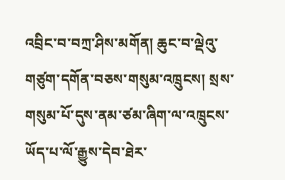འབྲིང་བ་བཀྲ་ཤིས་མགོན། ཆུང་བ་ལྡེའུ་གཙུག་དགོན་བཅས་གསུམ་འཁྲུངས། སྲས་གསུམ་པོ་དུས་ནམ་ཙམ་ཞིག་ལ་འཁྲུངས་ཡོད་པ་ལོ་རྒྱུས་དེབ་ཐེར་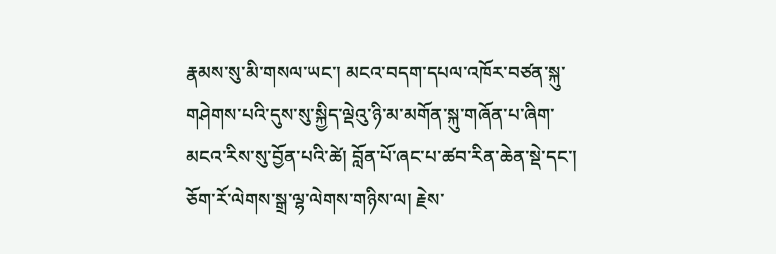རྣམས་སུ་མི་གསལ་ཡང་། མངའ་བདག་དཔལ་འཁོར་བཙན་སྐུ་གཤེགས་པའི་དུས་སུ་སྐྱིད་ལྡེའུ་ཉི་མ་མགོན་སྐུ་གཞོན་པ་ཞིག་མངའ་རིས་སུ་བྱོན་པའི་ཚེ། བློན་པོ་ཞང་པ་ཚབ་རིན་ཆེན་སྡེ་དང་། ཅོག་རོ་ལེགས་སྒྲ་ལྷ་ལེགས་གཉིས་ལ། རྗེས་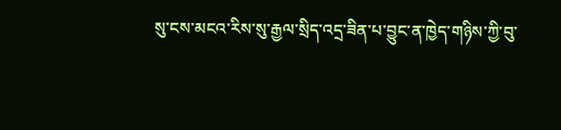སུ་ངས་མངའ་རིས་སུ་རྒྱལ་སྲིད་འདྲ་ཟིན་པ་བྱུང་ན་ཁྱེད་གཉིས་ཀྱི་བུ་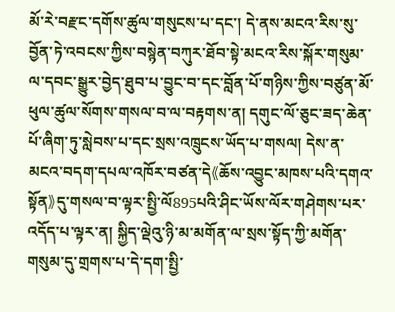མོ་རེ་བརྫང་དགོས་ཚུལ་གསུངས་པ་དང་། དེ་ནས་མངའ་རིས་སུ་བྱོན་ཏེ་འབངས་ཀྱིས་བསྙེན་བཀུར་ཐོབ་སྟེ་མངའ་རིས་སྐོར་གསུམ་ལ་དབང་སྒྱུར་བྱེད་ཐུབ་པ་བྱུང་བ་དང་བློན་པོ་གཉིས་ཀྱིས་བཙུན་མོ་ཕུལ་ཚུལ་སོགས་གསལ་བ་ལ་བརྟགས་ན། དགུང་ལོ་ཅུང་ཟད་ཆེན་པོ་ཞིག་ཏུ་སླེབས་པ་དང་སྲས་འཁྲུངས་ཡོད་པ་གསལ། དེས་ན་མངའ་བདག་དཔལ་འཁོར་བཙན་དེ《ཆོས་འབྱུང་མཁས་པའི་དགའ་སྟོན》དུ་གསལ་བ་ལྟར་སྤྱི་ལོ895པའི་ཤིང་ཡོས་ལོར་གཤེགས་པར་འདོད་པ་ལྟར་ན། སྐྱིད་ལྡེའུ་ཉི་མ་མགོན་ལ་སྲས་སྟོད་ཀྱི་མགོན་གསུམ་དུ་གྲགས་པ་དེ་དག་སྤྱི་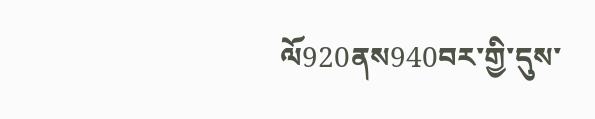ལོ920ནས940བར་གྱི་དུས་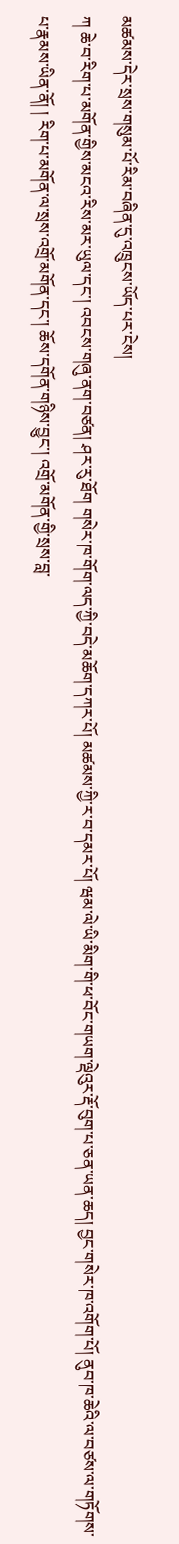མཚམས་དེར་སྲས་གསུམ་པོ་རིམ་བཞིན་དུ་འཁྲུངས་ཡོད་པར་ངེས།
ཀ ཆེ་བ་རིག་པ་མགོན་གྱིས་མངའ་རིས་མར་ཡུལ་དང་། འབངས་གཞུ་ནག་བཙན། ཤར་རུ་ཐོག གསེར་ཁ་གོག་ལད་ཀྱི་བདེ་མཆོག་དཀར་པོ། མཚམས་ཀྱི་ར་བ་དམར་པོ། ཝམ་ལེ་ཡི་མིག་གི་ཕ་བོང་གཡག་ལྡེའུར་རྡོ་བུག་པ་ཅན་ཡན་ཆད། བྱང་གསེར་ཁ་འགོག་པོ། ནུབ་ཁ་ཆེའི་ལ་བཙས་ལ་གཏོགས་པ་རྣམས་ཡིན་ནོ། ། རིག་པ་མགོན་ལ་སྲས་འགྲོ་མགོན་དང་། ཆོས་དགོན་གཉིས་བྱུང་། འགྲོ་མགོན་གྱི་སྲས་བླ་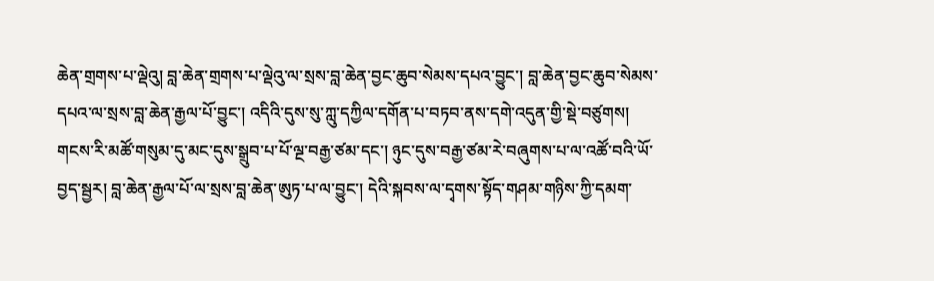ཆེན་གྲགས་པ་ལྡེའུ། བླ་ཆེན་གྲགས་པ་ལྡེའུ་ལ་སྲས་བླ་ཆེན་བྱང་ཆུབ་སེམས་དཔའ་བྱུང་། བླ་ཆེན་བྱང་ཆུབ་སེམས་དཔའ་ལ་སྲས་བླ་ཆེན་རྒྱལ་པོ་བྱུང་། འདིའི་དུས་སུ་ཀླུ་དཀྱིལ་དགོན་པ་བཏབ་ནས་དགེ་འདུན་གྱི་སྡེ་བཙུགས། གངས་རི་མཚོ་གསུམ་དུ་མང་དུས་སྒྲུབ་པ་པོ་ལྔ་བརྒྱ་ཙམ་དང་། ཉུང་དུས་བརྒྱ་ཙམ་རེ་བཞུགས་པ་ལ་འཚོ་བའི་ཡོ་བྱད་སྦྱར། བླ་ཆེན་རྒྱལ་པོ་ལ་སྲས་བླ་ཆེན་ཨུཏ་པ་ལ་བྱུང་། དེའི་སྐབས་ལ་དྭགས་སྟོད་གཤམ་གཉིས་ཀྱི་དམག་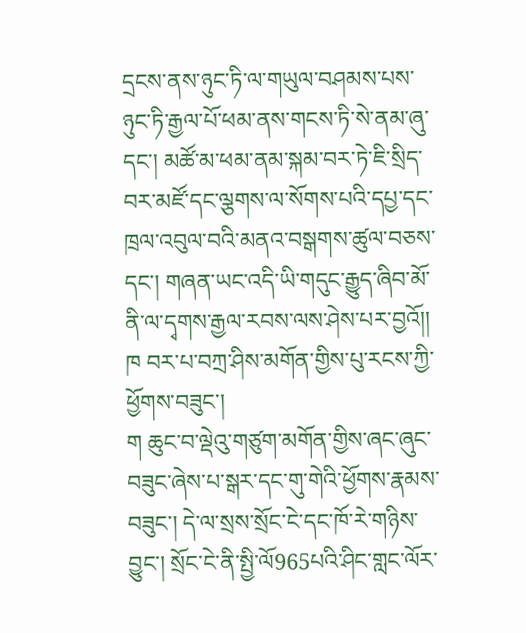དྲངས་ནས་ཉུང་ཏི་ལ་གཡུལ་བཤམས་པས་ཉུང་ཏི་རྒྱལ་པོ་ཕམ་ནས་གངས་ཏི་སེ་ནམ་ཞུ་དང་། མཚོ་མ་ཕམ་ནམ་སྐམ་བར་ཏེ་ཇི་སྲིད་བར་མཛོ་དང་ལྕགས་ལ་སོགས་པའི་དཔྱ་དང་ཁྲལ་འབུལ་བའི་མནའ་བསྒགས་ཚུལ་བཅས་དང་། གཞན་ཡང་འདི་ཡི་གདུང་རྒྱུད་ཞིབ་མོ་ནི་ལ་དྭགས་རྒྱལ་རབས་ལས་ཤེས་པར་བྱའོ།།
ཁ བར་པ་བཀྲ་ཤིས་མགོན་གྱིས་པུ་རངས་ཀྱི་ཕྱོགས་བཟུང་།
ག ཆུང་བ་ལྡེའུ་གཙུག་མགོན་གྱིས་ཞང་ཞུང་བཟུང་ཞེས་པ་སྒར་དང་གུ་གེའི་ཕྱོགས་རྣམས་བཟུང་། དེ་ལ་སྲས་སྲོང་ངེ་དང་ཁོ་རེ་གཉིས་བྱུང་། སྲོང་ངེ་ནི་སྤྱི་ལོ965པའི་ཤིང་གླང་ལོར་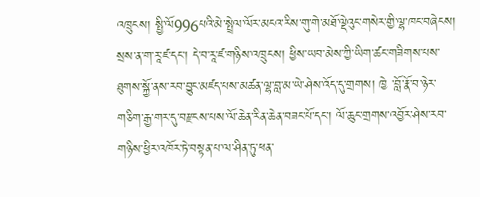འཁྲུངས། སྤྱི་ལོ996པའི་མེ་སྤྲེལ་ལོར་མངའ་རིས་གུ་གེ་མཐོ་ལྡེའུང་གསེར་གྱི་ལྷ་ཁང་བཞེངས། སྲས་ན་ག་རཱ་ཛ་དང་། དེ་བ་རཱ་ཛ་གཉིས་འཁྲུངས། ཕྱིས་ཡབ་མེས་ཀྱི་ཡིག་ཚང་གཟིགས་པས་ཐུགས་སྐྱོ་ནས་རབ་བྱུང་མཛད་པས་མཚན་ལྷ་བླ་མ་ཡེ་ཤེས་འོད་དུ་གྲགས། ཁྱེ ་བློ་རྣོ་བ་ཉེར་གཅིག་རྒྱ་གར་དུ་བརྫངས་པས་ལོ་ཆེན་རིན་ཆེན་བཟང་པོ་དང་། ལོ་ཆུང་གྲགས་འབྱོར་ཤེས་རབ་གཉིས་ཕྱིར་འཁོར་ཏེ་བསྟན་པ་ལ་ཤིན་ཏུ་ཕན་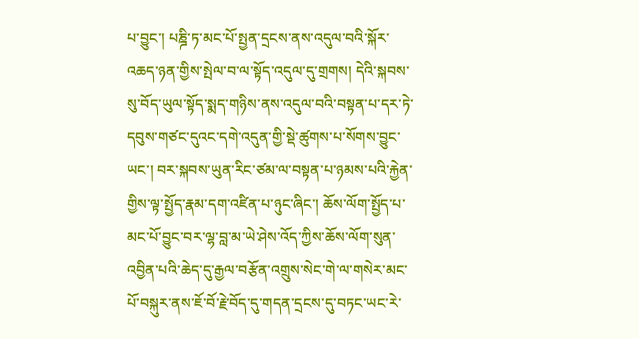པ་བྱུང་། པཎྜི་ཏ་མང་པོ་སྤྱན་དྲངས་ནས་འདུལ་བའི་སྐོར་འཆད་ཉན་གྱིས་སྤེལ་བ་ལ་སྟོད་འདུལ་དུ་གྲགས། དེའི་སྐབས་སུ་བོད་ཡུལ་སྟོད་སྨད་གཉིས་ནས་འདུལ་བའི་བསྟན་པ་དར་ཏེ་དབུས་གཙང་དུའང་དགེ་འདུན་གྱི་སྡེ་ཚུགས་པ་སོགས་བྱུང་ཡང་། བར་སྐབས་ཡུན་རིང་ཙམ་ལ་བསྟན་པ་ཉམས་པའི་རྐྱེན་གྱིས་ལྟ་སྤྱོད་རྣམ་དག་འཛིན་པ་ཉུང་ཞིང་། ཆོས་ལོག་སྤྱོད་པ་མང་པོ་བྱུང་བར་ལྷ་བླ་མ་ཡེ་ཤེས་འོད་ཀྱིས་ཆོས་ལོག་སུན་འབྱིན་པའི་ཆེད་དུ་རྒྱལ་བརྩོན་འགྲུས་སེང་གེ་ལ་གསེར་མང་པོ་བསྐུར་ནས་ཇོ་བོ་རྗེ་བོད་དུ་གདན་དྲངས་དུ་བཏང་ཡང་རེ་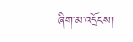ཞིག་མ་འདྲོངས།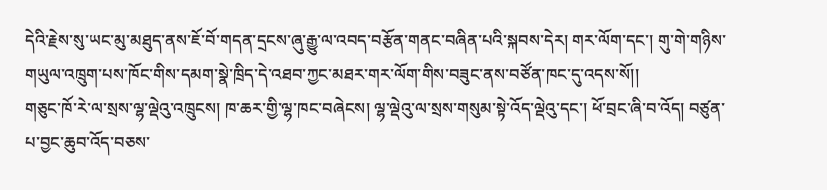དེའི་རྗེས་སུ་ཡང་མུ་མཐུད་ནས་ཇོ་བོ་གདན་དྲངས་ཞུ་རྒྱུ་ལ་འབད་བརྩོན་གནང་བཞིན་པའི་སྐབས་དེར། གར་ལོག་དང་། གུ་གེ་གཉིས་གཡུལ་འཁྲུག་པས་ཁོང་གིས་དམག་སྣེ་ཁྲིད་དེ་འཐབ་ཀྱང་མཐར་གར་ལོག་གིས་བཟུང་ནས་བཙོན་ཁང་དུ་འདས་སོ།།
གཅུང་ཁོ་རེ་ལ་སྲས་ལྷ་ལྡེའུ་འཁྲུངས། ཁ་ཆར་གྱི་ལྷ་ཁང་བཞེངས། ལྷ་ལྡེའུ་ལ་སྲས་གསུམ་སྟེ་འོད་ལྡེའུ་དང་། ཕོ་བྲང་ཞི་བ་འོད། བཙུན་པ་བྱང་ཆུབ་འོད་བཅས་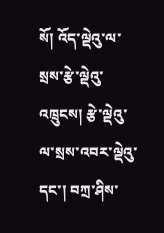སོ། འོད་ལྡེའུ་ལ་སྲས་རྩེ་ལྡེའུ་འཁྲུངས། རྩེ་ལྡེའུ་ལ་སྲས་འབར་ལྡེའུ་དང་། བཀྲ་ཤིས་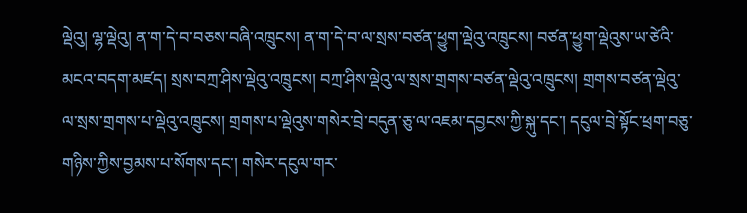ལྡེའུ། ལྷ་ལྡེའུ། ན་ག་དེ་བ་བཅས་བཞི་འཁྲུངས། ན་ག་དེ་བ་ལ་སྲས་བཙན་ཕྱུག་ལྡེའུ་འཁྲུངས། བཙན་ཕྱུག་ལྡེའུས་ཡ་ཙེའི་མངའ་བདག་མཛད། སྲས་བཀྲ་ཤིས་ལྡེའུ་འཁྲུངས། བཀྲ་ཤིས་ལྡེའུ་ལ་སྲས་གྲགས་བཙན་ལྡེའུ་འཁྲུངས། གྲགས་བཙན་ལྡེའུ་ལ་སྲས་གྲགས་པ་ལྡེའུ་འཁྲུངས། གྲགས་པ་ལྡེའུས་གསེར་བྲེ་བདུན་ཅུ་ལ་འཇམ་དབྱངས་ཀྱི་སྐུ་དང་། དངུལ་བྲེ་སྟོང་ཕྲག་བཅུ་གཉིས་ཀྱིས་བྱམས་པ་སོགས་དང་། གསེར་དངུལ་གར་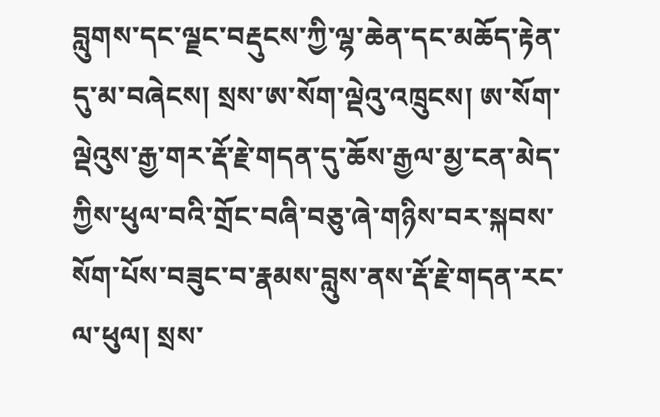བླུགས་དང་ལྗང་བརྡུངས་ཀྱི་ལྷ་ཆེན་དང་མཆོད་རྟེན་དུ་མ་བཞེངས། སྲས་ཨ་སོག་ལྡེའུ་འཁྲུངས། ཨ་སོག་ལྡེའུས་རྒྱ་གར་རྡོ་རྗེ་གདན་དུ་ཆོས་རྒྱལ་མྱ་ངན་མེད་ཀྱིས་ཕུལ་བའི་གྲོང་བཞི་བཅུ་ཞེ་གཉིས་བར་སྐབས་སོག་པོས་བཟུང་བ་རྣམས་བླུས་ནས་རྡོ་རྗེ་གདན་རང་ལ་ཕུལ། སྲས་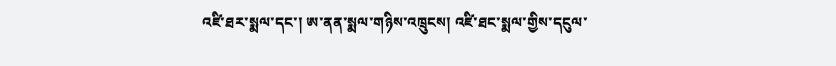འཛི་ཐར་སྨལ་དང་། ཨ་ནན་སྨལ་གཉིས་འཁྲུངས། འཛི་ཐང་སྨལ་གྱིས་དངུལ་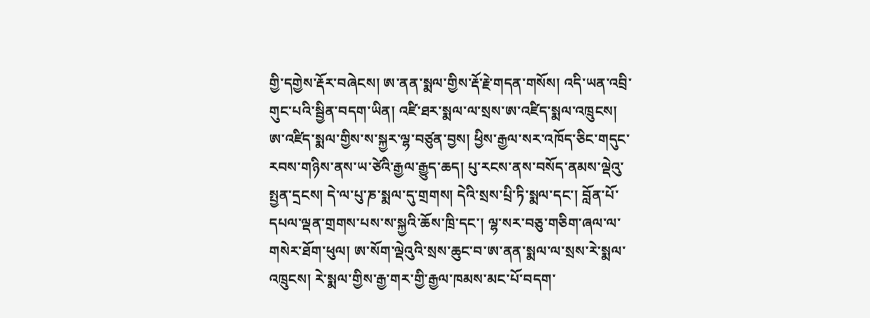གྱི་དགྱེས་རྡོར་བཞེངས། ཨ་ནན་སྨལ་གྱིས་རྡོ་རྗེ་གདན་གསོས། འདི་ཡན་འབྲི་གུང་པའི་སྦྱིན་བདག་ཡིན། འཛི་ཐར་སྨལ་ལ་སྲས་ཨ་འཛིད་སྨལ་འཁྲུངས། ཨ་འཛིད་སྨལ་གྱིས་ས་སྐྱར་ལྷ་བཙུན་བྱས། ཕྱིས་རྒྱལ་སར་འཁོད་ཅིང་གདུང་རབས་གཉིས་ནས་ཡ་ཙེའི་རྒྱལ་རྒྱུད་ཆད། པུ་རངས་ནས་བསོད་ནམས་ལྡེའུ་སྤྱན་དྲངས། དེ་ལ་པུ་ཎ་སྨལ་དུ་གྲགས། དེའི་སྲས་པྲི་ཏི་སྨལ་དང་། བློན་པོ་དཔལ་ལྡན་གྲགས་པས་ས་སྐྱའི་ཆོས་ཁྲི་དང་། ལྷ་སར་བཅུ་གཅིག་ཞལ་ལ་གསེར་ཐོག་ཕུལ། ཨ་སོག་ལྡེའུའི་སྲས་ཆུང་བ་ཨ་ནན་སྨལ་ལ་སྲས་རེ་སྨལ་འཁྲུངས། རེ་སྨལ་གྱིས་རྒྱ་གར་གྱི་རྒྱལ་ཁམས་མང་པོ་བདག་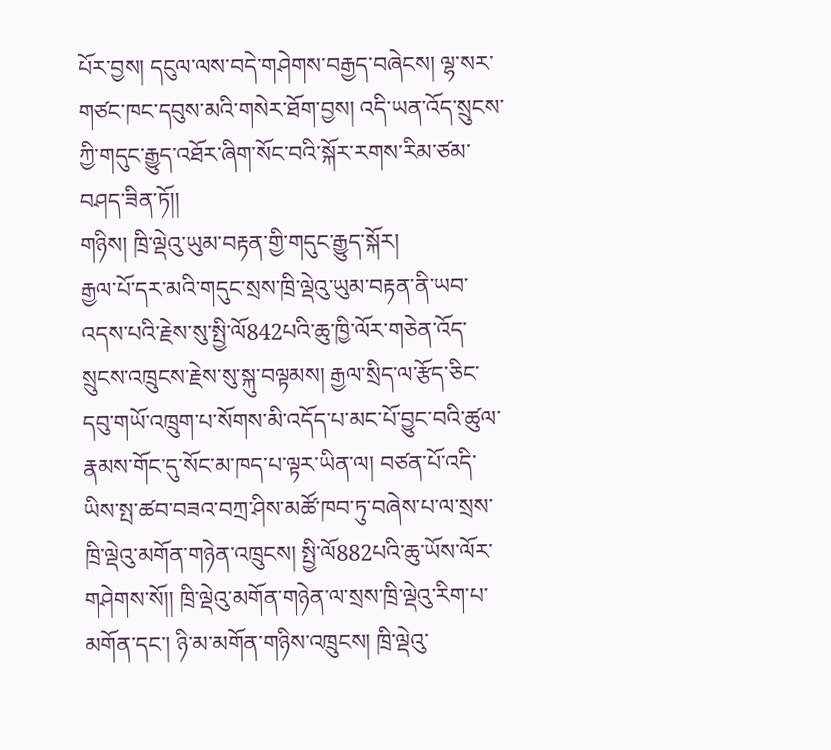པོར་བྱས། དངུལ་ལས་བདེ་གཤེགས་བརྒྱད་བཞེངས། ལྷ་སར་གཙང་ཁང་དབུས་མའི་གསེར་ཐོག་བྱས། འདི་ཡན་འོད་སྲུངས་ཀྱི་གདུང་རྒྱུད་འཐོར་ཞིག་སོང་བའི་སྐོར་རགས་རིམ་ཙམ་བཤད་ཟིན་ཏོ།།
གཉིས། ཁྲི་ལྡེའུ་ཡུམ་བརྟན་གྱི་གདུང་རྒྱུད་སྐོར།
རྒྱལ་པོ་དར་མའི་གདུང་སྲས་ཁྲི་ལྡེའུ་ཡུམ་བརྟན་ནི་ཡབ་འདས་པའི་རྗེས་སུ་སྤྱི་ལོ842པའི་ཆུ་ཁྱི་ལོར་གཅེན་འོད་སྲུངས་འཁྲུངས་རྗེས་སུ་སྐུ་བལྟམས། རྒྱལ་སྲིད་ལ་རྩོད་ཅིང་དབུ་གཡོ་འཁྲུག་པ་སོགས་མི་འདོད་པ་མང་པོ་བྱུང་བའི་ཚུལ་རྣམས་གོང་དུ་སོང་མ་ཁད་པ་ལྟར་ཡིན་ལ། བཙན་པོ་འདི་ཡིས་སྤ་ཚབ་བཟའ་བཀྲ་ཤིས་མཚོ་ཁབ་ཏུ་བཞེས་པ་ལ་སྲས་ཁྲི་ལྡེའུ་མགོན་གཉེན་འཁྲུངས། སྤྱི་ལོ882པའི་ཆུ་ཡོས་ལོར་གཤེགས་སོ།། ཁྲི་ལྡེའུ་མགོན་གཉེན་ལ་སྲས་ཁྲི་ལྡེའུ་རིག་པ་མགོན་དང་། ཉི་མ་མགོན་གཉིས་འཁྲུངས། ཁྲི་ལྡེའུ་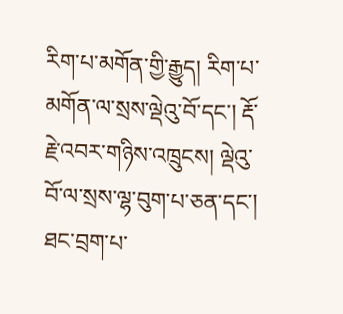རིག་པ་མགོན་གྱི་རྒྱུད། རིག་པ་མགོན་ལ་སྲས་ལྡེའུ་བོ་དང་། རྡོ་རྗེ་འབར་གཉིས་འཁྲུངས། ལྡེའུ་བོ་ལ་སྲས་ལྷ་བུག་པ་ཅན་དང་། ཐང་བྲག་པ་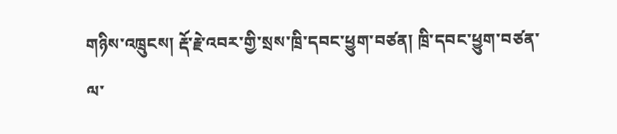གཉིས་འཁྲུངས། རྡོ་རྗེ་འབར་གྱི་སྲས་ཁྲི་དབང་ཕྱུག་བཙན། ཁྲི་དབང་ཕྱུག་བཙན་ལ་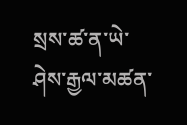སྲས་ཚ་ན་ཡེ་ཤེས་རྒྱལ་མཚན་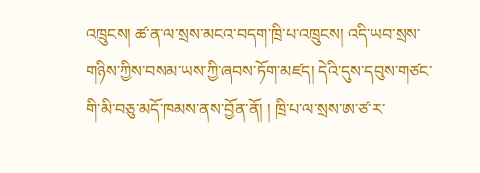འཁྲུངས། ཚ་ན་ལ་སྲས་མངའ་བདག་ཁྲི་པ་འཁྲུངས། འདི་ཡབ་སྲས་གཉིས་ཀྱིས་བསམ་ཡས་ཀྱི་ཞབས་ཏོག་མཛད། དེའི་དུས་དབུས་གཙང་གི་མི་བཅུ་མདོ་ཁམས་ནས་བྱོན་ནོ། ། ཁྲི་པ་ལ་སྲས་ཨ་ཙ་ར་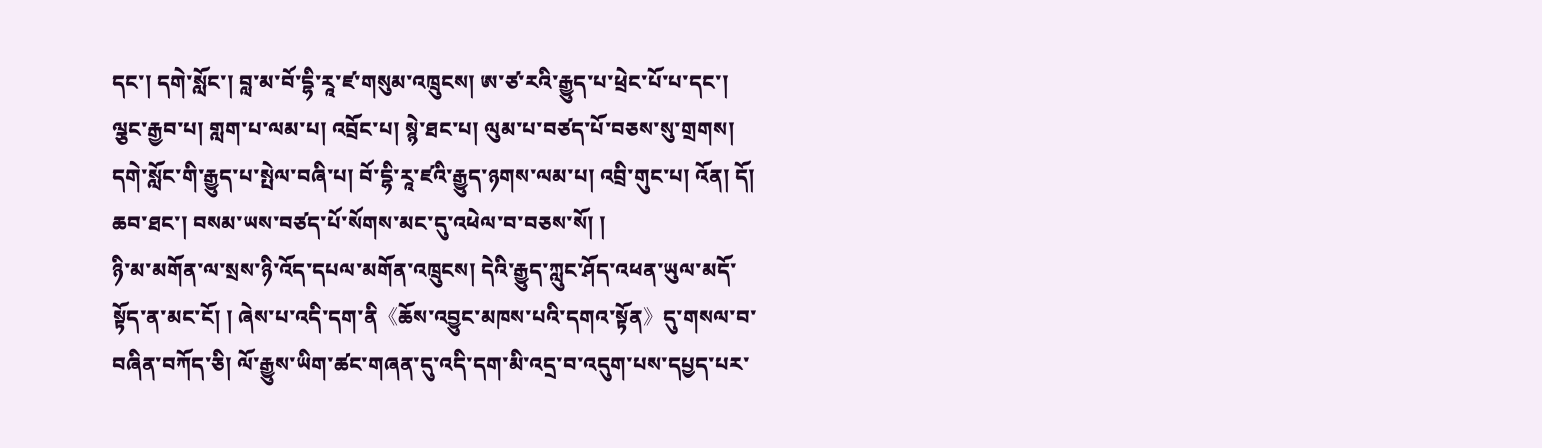དང་། དགེ་སློང་། བླ་མ་བོ་དྷི་རཱ་ཛ་གསུམ་འཁྲུངས། ཨ་ཙ་རའི་རྒྱུད་པ་ཕྲེང་པོ་པ་དང་། ལྕང་རྒྱབ་པ། གླག་པ་ལམ་པ། འབྲོང་པ། སྙེ་ཐང་པ། ལུམ་པ་བཙད་པོ་བཅས་སུ་གྲགས། དགེ་སློང་གི་རྒྱུད་པ་སྤེལ་བཞི་པ། བོ་དྷི་རཱ་ཛའི་རྒྱུད་ཉགས་ལམ་པ། འབྲི་གུང་པ། འོན། དོ། ཆབ་ཐང་། བསམ་ཡས་བཙད་པོ་སོགས་མང་དུ་འཕེལ་བ་བཅས་སོ། །
ཉི་མ་མགོན་ལ་སྲས་ཉི་འོད་དཔལ་མགོན་འཁྲུངས། དེའི་རྒྱུད་ཀླུང་ཤོད་འཕན་ཡུལ་མདོ་སྟོད་ན་མང་ངོ། ། ཞེས་པ་འདི་དག་ནི《ཆོས་འབྱུང་མཁས་པའི་དགའ་སྟོན》དུ་གསལ་བ་བཞིན་བཀོད་ཅི། ལོ་རྒྱུས་ཡིག་ཚང་གཞན་དུ་འདི་དག་མི་འདྲ་བ་འདུག་པས་དཔྱད་པར་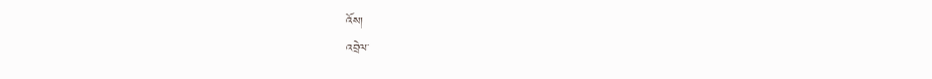འོས།
འབྲེལ་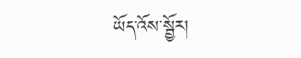ཡོད་འོས་སྦྱོར།